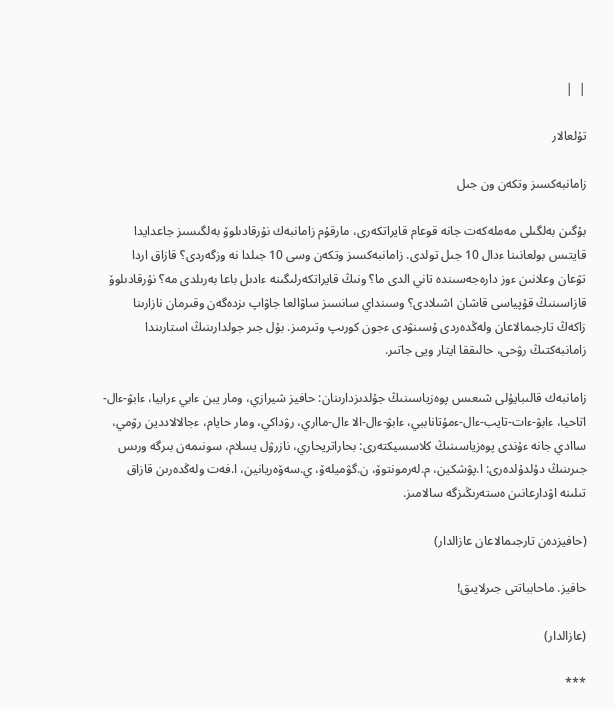|  |

تۇلعالار

زامانبەكسىز وتكەن ون جىل

بۇگىن بەلگىلى مەملەكەت جانە قوعام قايراتكەرى، مارقۇم زامانبەك نۇرقادىلوۆ بەلگىسىز جاعدايدا قايتىس بولعانىنا ءدال 10 جىل تولدى. زامانبەكسىز وتكەن وسى 10 جىلدا نە وزگەردى؟ قازاق اردا تۋعان وعلانىن ءوز دارەجەسىندە تاني الدى ما؟ ونىڭ قايراتكەرلىگىنە ءادىل باعا بەرىلدى مە؟ نۇرقادىلوۆ قازاسىنىڭ قۇپياسى قاشان اشىلادى؟ وسىنداي سانسىز ساۋالعا جاۋاپ ىزدەگەن وقىرمان نازارىنا زاكەڭ تارجىمالاعان ولەڭدەردى ۇسىنۋدى ءجون كورىپ وتىرمىز. بۇل جىر جولدارىنىڭ استارىندا زامانبەكتىڭ رۋحى، حالىققا ايتار ويى جاتىر.

زامانبەك قالىبايۇلى شىعىس پوەزياسىنىڭ جۇلدىزدارىنان: حافيز شيرازي، ومار يبن ءابي ءرابيا، ءابۋ-ءال-اتاحيا، ءابۋ-ءات-تايب-ءال-ءمۇتاناببي، ءابۋ-ءال-الا ءال-مااري، رۋداكي، ومار حايام، ءجالالاددين رۋمي، ساادي جانە ءۇندى پوەزياسىنىڭ كلاسسيكتەرى: بحاراتريحاري، نازرۋل يسلام، سونىمەن بىرگە ورىس جىرىنىڭ دۇلدۇلدەرى: ا.پۋشكين، م.لەرمونتوۆ، ن.گۋميلەۆ، ي.سەۆەريانين، ا.فەت ولەڭدەرىن قازاق تىلىنە اۋدارعانىن ەستەرىڭىزگە سالامىز.

(حافيزدەن تارجىمالاعان عازالدار)

حافيز. ماحابباتتى جىرلايىق!

(عازالدار)

***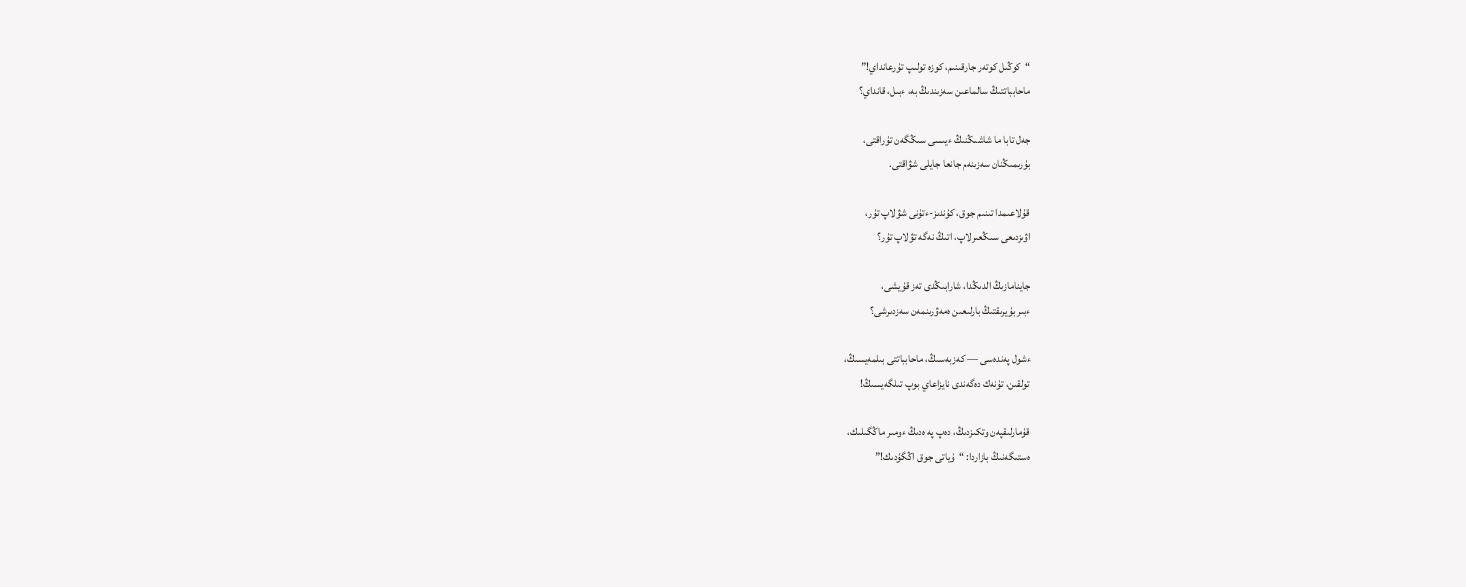“كوڭىل كوتەر جارقىنىم، كوزە تولىپ تۇرعانداي!”
ماحابباتتىڭ سالماعىن سەزىندىڭ بە، ءبىل، قانداي؟

جەل تابا ما شاشىڭنىڭ ءيىسى سىڭگەن تۇراقتى،
بۇرىمىڭنان سەزىنەم جانعا جايلى شۋاقتى.

قۇلاعىمدا تىنىم جوق، كۇندىز-ءتۇنى شۋلاپ تۇر،
اۋىزدىعى سىڭعىرلاپ، اتىڭ نەگە تۋلاپ تۇر؟

جاينامازىڭ الدىڭدا، شارابىڭدى تەز قۇيشى،
ءبىر بۇيرىقتىڭ بارلىعىن ەمەۋرىنمەن سەزدىرشى؟

ءشول پەندەسى — كەزبەسىڭ، ماحابباتتى بىلمەيسىڭ،
تولقىن، تۇنەك دەگەندى نايزاعاي بوپ تىلگەيسىڭ!

قۇمارلىقپەن وتكىزدىڭ، دەپ پە ەدىڭ ءومىر ماڭگىلىك،
ەستىگەنىڭ بازاردا: “ۇياتى جوق اڭگۇدىك!”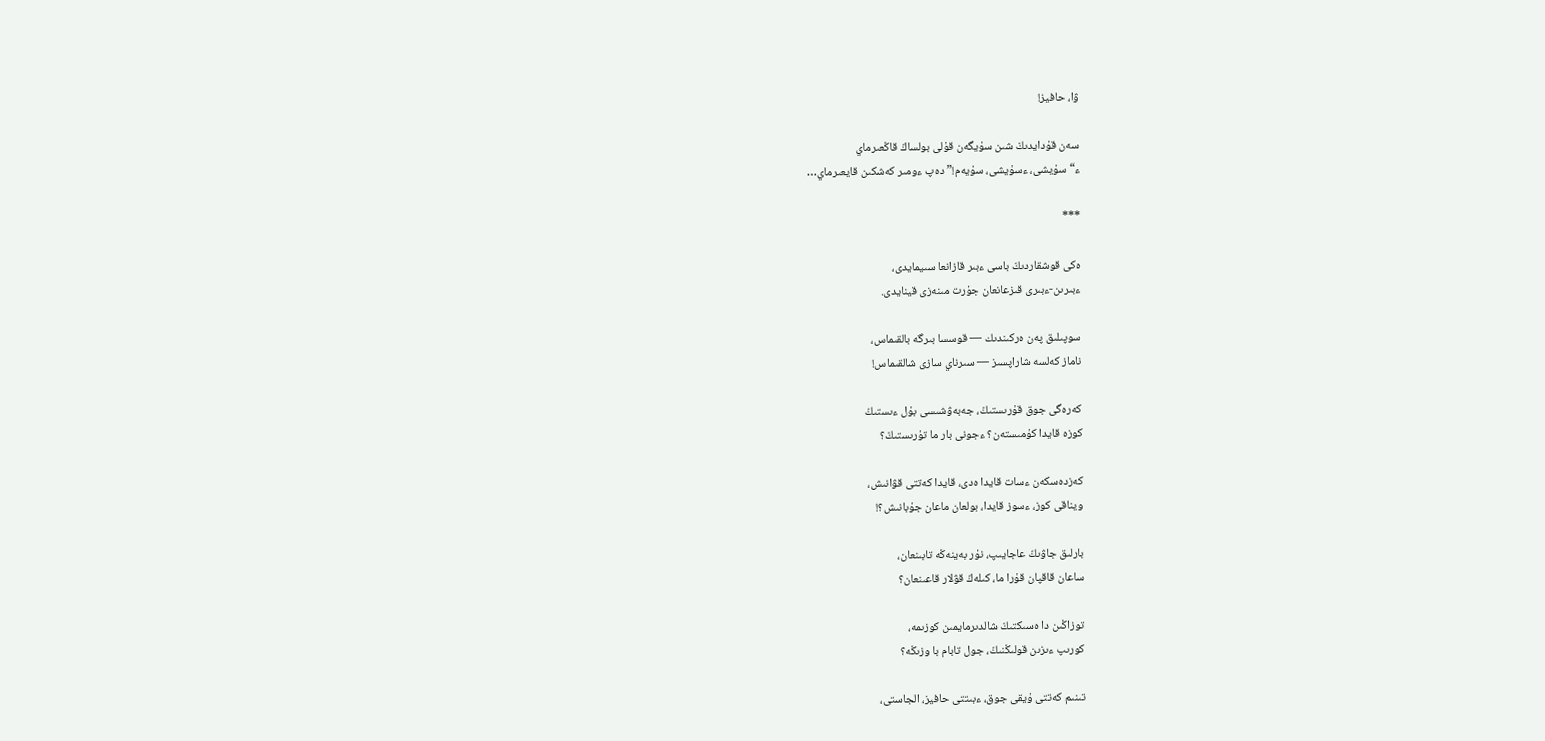ۋا، حافيز!

سەن قۇدايدىڭ شىن سۇيگەن قۇلى بولساڭ قاڭعىرماي
ء“سۇيشى، ءسۇيشى، سۇيەم!” دەپ ءومىر كەشكىن قايعىرماي…

***

ەكى قوشقاردىڭ باسى ءبىر قازانعا سىيمايدى،
ءبىرىن-ءبىرى قىزعانعان جۇرت مىنەزى قينايدى.

سوپىلىق پەن ەركىندىك — قوسسا بىرگە بالقىماس،
ناماز كەلسە شاراپسىز — سىرناي سازى شالقىماس!

كەرەگى جوق قۇرىستىڭ، جەبەۋشىسى بۇل ءىستىڭ
كوزە قايدا كۇمىستەن؟ ءجونى بار ما تۇرىستىڭ؟

كەزدەسكەن ءسات قايدا ەدى، قايدا كەتتى قۋانىش،
ويناقى كوز، ءسوز قايدا، بولعان ماعان جۇبانىش؟!

بارلىق جاۋىڭ عاجايىپ، نۇر بەينەڭە تابىنعان،
ساعان قاقپان قۇرا ما، كىلەڭ قۋلار قاعىنعان؟

توزاڭىن دا ەسىكتىڭ شالدىرمايمىن كوزىمە،
كورىپ ءىزىن قولىڭنىڭ، جول تابام با وزىڭە؟

تىنىم كەتتى ۇيقى جوق، ءبىتتى حافيز، الجاستى،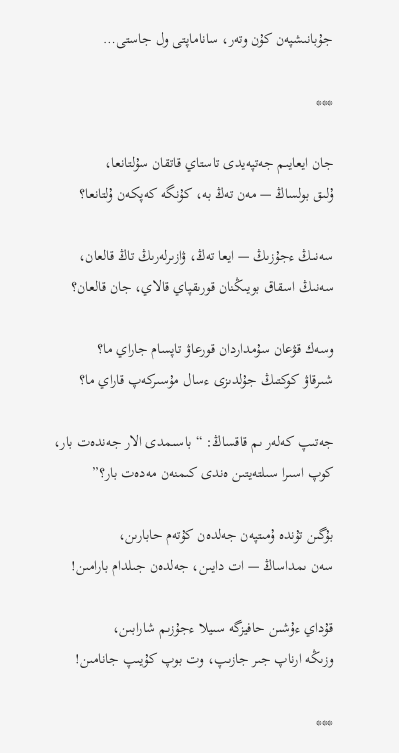جۇبانىشپەن كۇن وتەر، ساناماپتى ول جاستى…

***

جان ايعايىم جەتپەيدى تاستاي قاتقان سۇلتانعا،
ۇلىق بولساڭ — مەن تەڭ بە، كۇنگە كەپكەن ۇلتانعا؟

سەنىڭ ءجۇزىڭ — ايعا تەڭ، ۋازىرلەرىڭ تاڭ قالعان،
سەنىڭ اسقاق بويىڭنان قورىقپاي قالاي، جان قالعان؟

وسەك قۋعان سۇمداردان قورعاۋ تاپسام جاراي ما؟
شىرقاۋ كوكتىڭ جۇلدىزى ءسال مۇسىركەپ قاراي ما؟

جەتىپ كەلەر ىم قاقساڭ: “باسىمدى الار جەندەت بار،
كوپ اسىرا سىلتەيتىن ەندى كىمنەن مەدەت بار؟”

بۇگىن تۇندە ۇمىتپەن جەلدەن كۇتەم حابارىن،
سەن ىمداساڭ — ات دايىن، جەلدەن جىلدام بارامىن!

قۇداي ءۇشىن حافيزگە سىيلا ءجۇزىم شارابىن،
وزىڭە ارناپ جىر جازىپ، وت بوپ كۇيىپ جانامىن!

***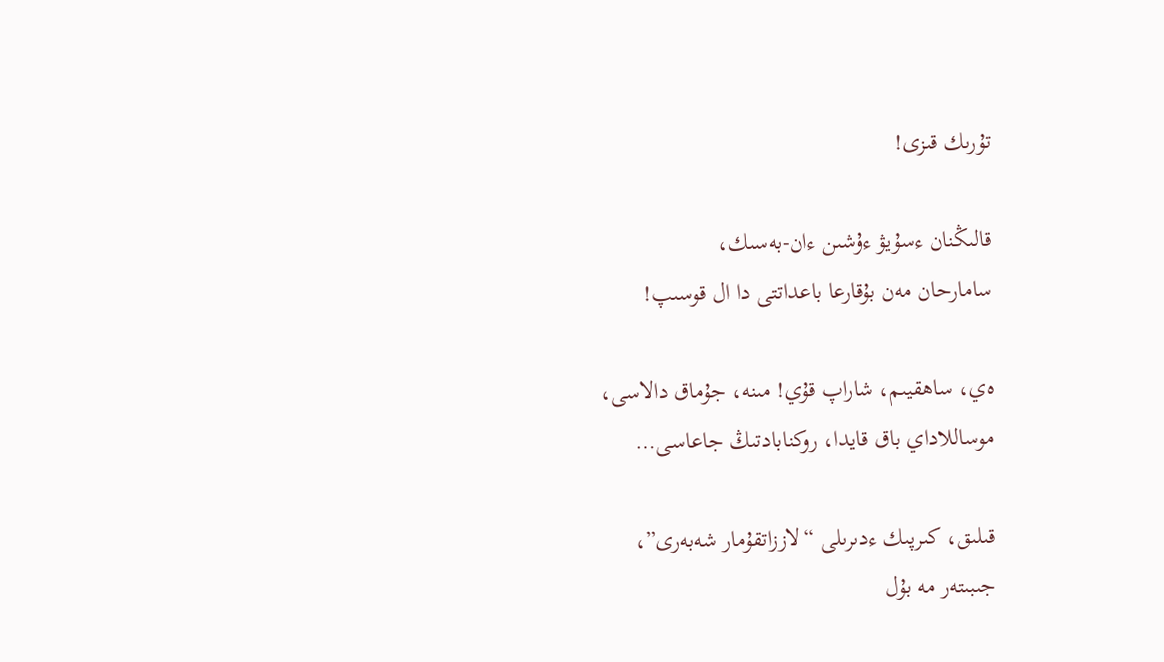تۇرىك قىزى!

قالىڭنان ءسۇيۋ ءۇشىن ءان-بەسىك،
سامارحان مەن بۇقارعا باعداتتى دا ال قوسىپ!

ەي، ساھقيىم، شاراپ قۇي! مىنە، جۇماق دالاسى،
موساللاداي باق قايدا، روكنابادتىڭ جاعاسى…

قىلىق، كىرپىك ءدىرىلى “لاززاتقۇمار شەبەرى”،
جىبىتەر مە بۇل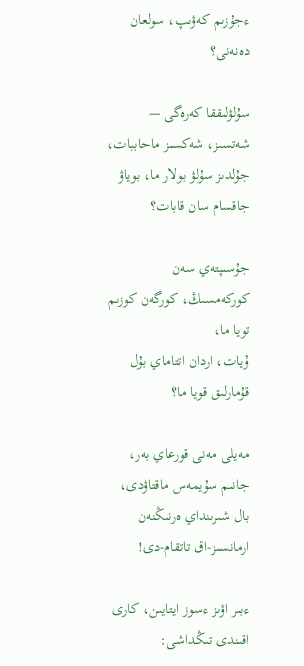ءجۇزىم كەۋىپ، سولعان دەنەنى؟

سۇلۋلىققا كەرەگى — شەتسىز، شەكسىز ماحاببات،
جۇلدىز سۇلۋ بولار ما، بوياۋ جاقسام سان قابات؟

جۇسىپتەي سەن كوركەمسىڭ، كورگەن كوزىم تويا ما،
ۇيات، اردان اتتاماي بۇل قۇمارلىق قويا ما؟

مەيلى مەنى قورعاي بەر، جانىم سۇيمەس ماقتاۋدى،
بال شىرىنداي ەرنىڭنەن ارمانسىز-اق تاتقام-دى!

ءبىر اۋىز ءسوز ايتايىن، كارى اقىندى تىڭداشى: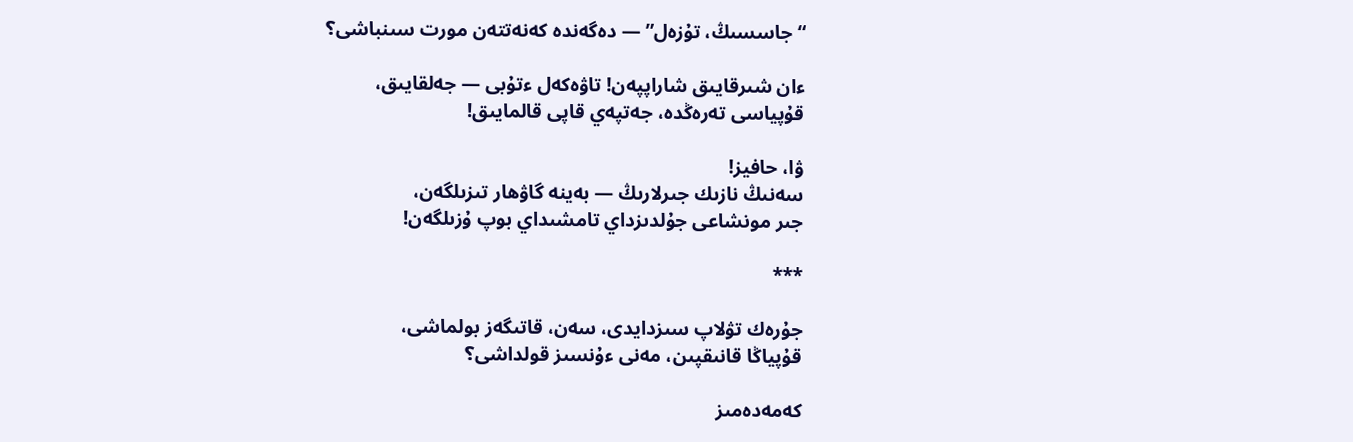“جاسسىڭ، تۇزەل” — دەگەندە كەنەتتەن مورت سىنباشى؟

ءان شىرقايىق شاراپپەن! تاۋەكەل ءتۇبى — جەلقايىق،
قۇپياسى تەرەڭدە، جەتپەي قاپى قالمايىق!

ۋا، حافيز!
سەنىڭ نازىك جىرلارىڭ — بەينە گاۋھار تىزىلگەن،
جىر مونشاعى جۇلدىزداي تامشىداي بوپ ۇزىلگەن!

***

جۇرەك تۋلاپ سىزدايدى، سەن، قاتىگەز بولماشى،
قۇپياڭا قانىقپىن، مەنى ءۇنسىز قولداشى؟

كەمەدەمىز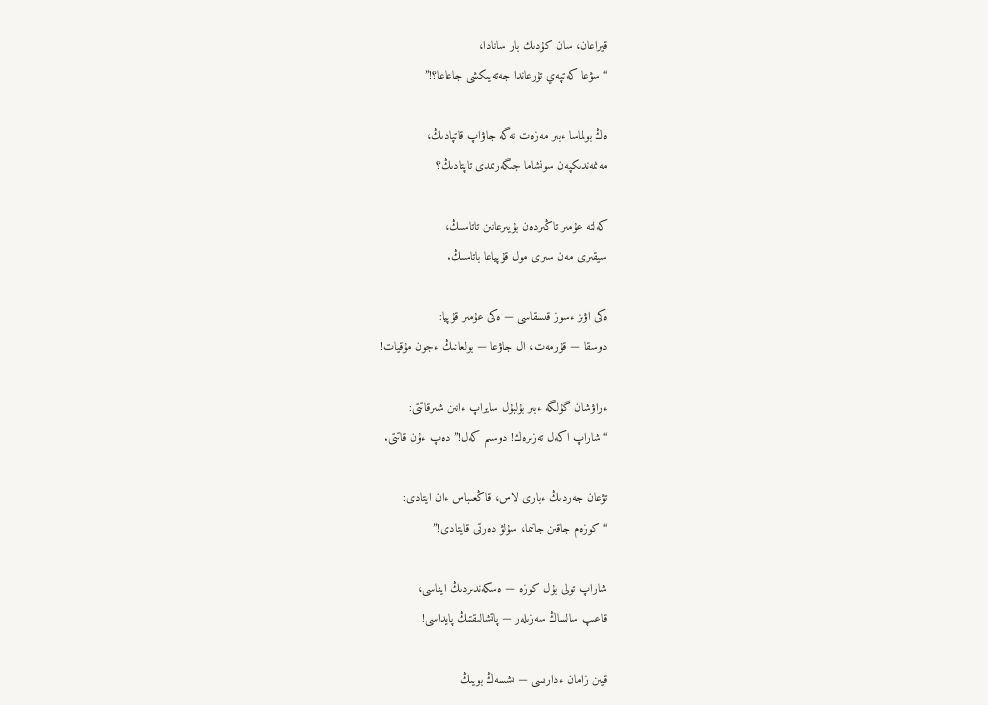قيراعان، سان كۇدىك بار سانادا،
“سۋعا كەتپەي تۇرعاندا جەتەيىكشى جاعاعا؟!”

ەڭ بولماسا ءبىر مەزەت نەگە جاۋاپ قاتپادىڭ،
مەنمەندىكپەن سونشاما جىگەرىمدى تاپتادىڭ؟

كەلتە عۇمىر تاڭىردەن بۇيىرعانىن تاتاسىڭ،
سيقىرى مەن سىرى مول قۇپياعا باتاسىڭ.

ەكى اۋىز ءسوز قىسقاسى — ەكى عۇمىر قۇپيا:
دوسقا — قۇرمەت، ال جاۋعا — بولعانىڭ ءجون مۇقيات!

ءراۋشان گۇلگە ءبىر بۇلبۇل سايراپ ءانىن شىرقاتتى:
“شاراپ اكەل تەزىرەك! دوسىم كەل!” دەپ ءۇن قاتتى.

تۋعان جەردىڭ ءبارى لاس، قاڭعىباس ءان ايتادى:
“كوزەم جاقىن جانىما، سۇلۋ دەرتى قايتادى!”

شاراپ تولى بۇل كوزە — ەسكەندىردىڭ ايناسى،
قاعىپ سالساڭ سەزىلەر — پاتشالىقتىڭ پايداسى!

قيىن زامان ءدارىسى — ىشسەڭ بويىڭ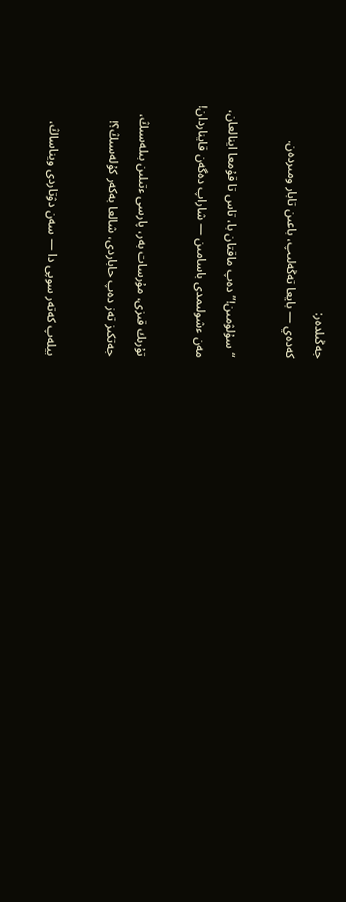جەڭىلدەر:
كەدەي — بايعا تەڭەلىپ، باعىن تابار ومىردەن.

“سۇلۋمىن!” دەپ ماقتان با، تاس تا قۇمعا اينالعان،
مەن ءشولىمدى باسامىن — شاراپ دەگەن قايناردان!

تۇرىك قىزى، مۇرسات بەر، پارسى ءتىلىن بىلەسىڭ،
جەتكىز تەز دەپ حاباردى، شالعا بەكەر كۇلەسىڭ؟!

بيلەپ كەتەر سوپى دا — سەن دۋتاردى ويناساڭ،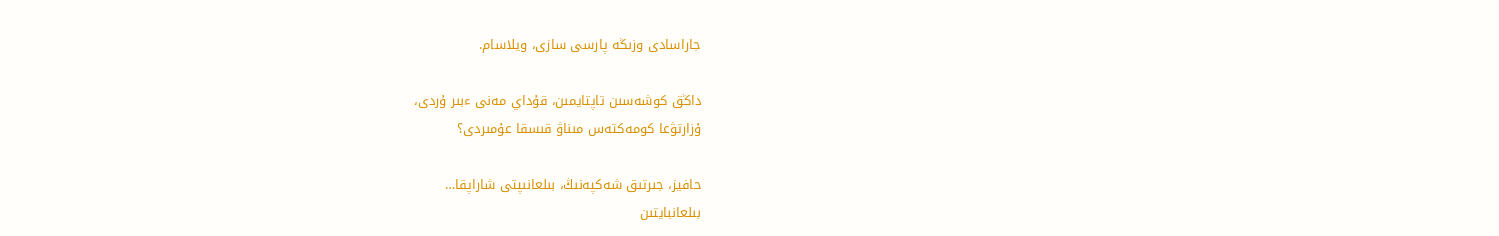جاراسادى وزىڭە پارسى سازى، ويلاسام.

داڭق كوشەسىن تاپتايمىن، قۇداي مەنى ءبىر ۇردى،
ۇزارتۋعا كومەكتەس مىناۋ قىسقا عۇمىردى؟

حافيز، جىرتىق شەكپەنىڭ، بىلعانىپتى شاراپقا…
بىلعانبايتىن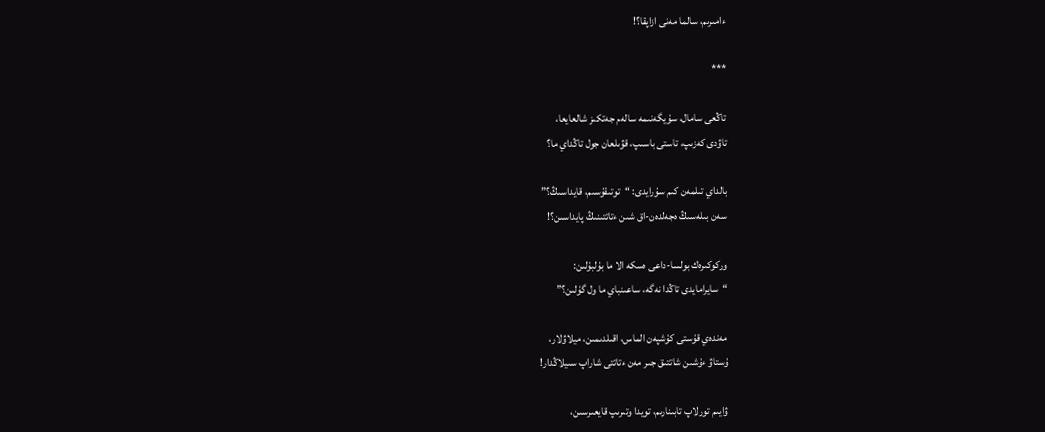ءامىرىم، سالما مەنى ازاپقا؟!

***

تاڭعى سامال، سۇيگەنىمە سالەم جەتكىز شالعايعا،
تاۋدى كەزىپ، تاستى باسىپ، قۋىلعان جول تاڭداي ما؟

بالداي تىلمەن كىم سۇرايدى: “توتىقۇسىم، قايداسىڭ؟”
سەن بىلەسىڭ ەجەلدەن-اق شىن ءتاتتىنىڭ پايداسىن؟!

وركوكىرەك بولسا-داعى ەسكە الا ما بۇلبۇلىن:
“سايرامايدى تاڭدا نەگە، ساعىنباي ما ول گۇلىن؟”

مەندەي قۇستى كۇشپەن الماس، اقىلدىمىن، ميلاۋلار،
ۇستاۋ ءۇشىن شاتتىق جىر مەن ءتاتتى شاراپ سىيلاڭدار!

ۋايىم تورلاپ تابىنارىم، تويدا وتىرىپ قايعىرسىن،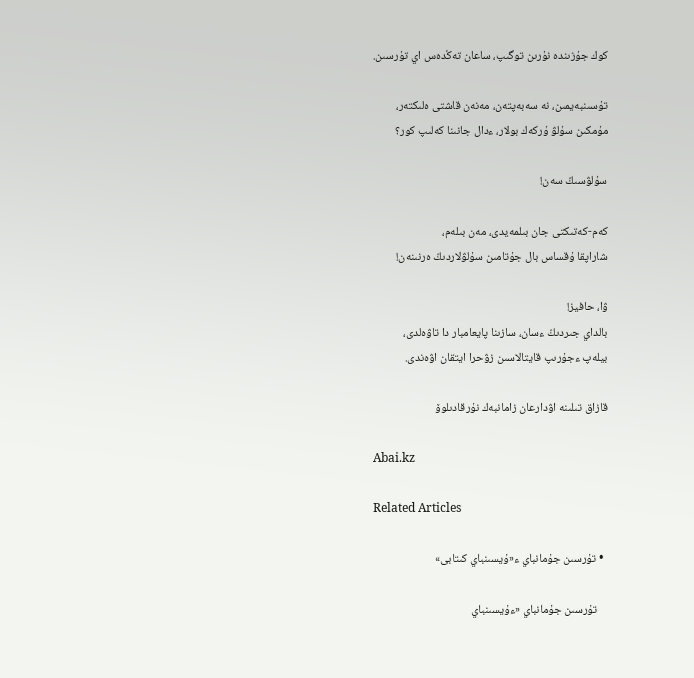كوك جۇزىندە نۇرىن توگىپ، ساعان تەڭدەس اي تۇرسىن.

تۇسىنبەيمىن، نە سەبەپتەن، مەنەن قاشتى ەلىكتەر،
مۇمكىن سۇلۋ ۇركەك بولار، ءدال جانىنا كەلىپ كور؟

سۇلۋسىڭ سەن!

كەم-كەتىكتى جان بىلمەيدى، مەن بىلەم،
شاراپقا ۇقساس بال جۇتامىن سۇلۋلاردىڭ ەرنىنەن!

ۋا، حافيز!
بالداي جىردىڭ ءسان، سازىنا پايعامبار دا تاۋەلدى،
بيلەپ ءجۇرىپ قايتالاسىن زۋحرا ايتقان اۋەندى.

قازاق تىلىنە اۋدارعان زامانبەك نۇرقادىلوۆ

Abai.kz

Related Articles

  • تۇرسىن جۇمانباي ء«ۇيسىنباي كىتابى»

    تۇرسىن جۇمانباي «ءۇيسىنباي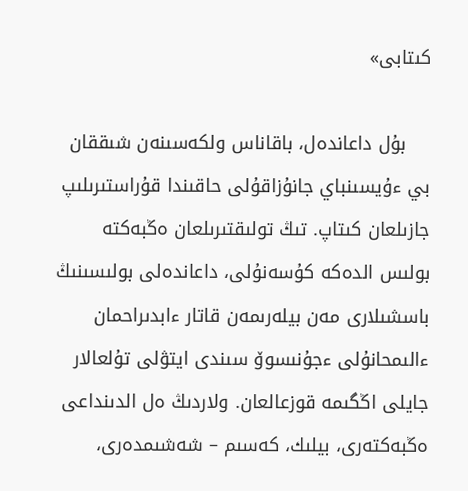كىتابى»

    بۇل داعاندەل، باقاناس ولكەسىنەن شىققان بي ءۇيسىنباي جانۇزاقۇلى حاقىندا قۇراستىرىلىپ جازىلعان كىتاپ. تىڭ تولىقتىرىلعان ەڭبەكتە بولىس الدەكە كۇسەنۇلى، داعاندەلى بولىسىنىڭ باسشىلارى مەن بيلەرىمەن قاتار ءابدىراحمان ءالىمحانۇلى ءجۇنىسوۆ سىندى ايتۋلى تۇلعالار جايلى اڭگىمە قوزعالعان. ولاردىڭ ەل الدىنداعى ەڭبەكتەرى، بيلىك، كەسىم – شەشىمدەرى،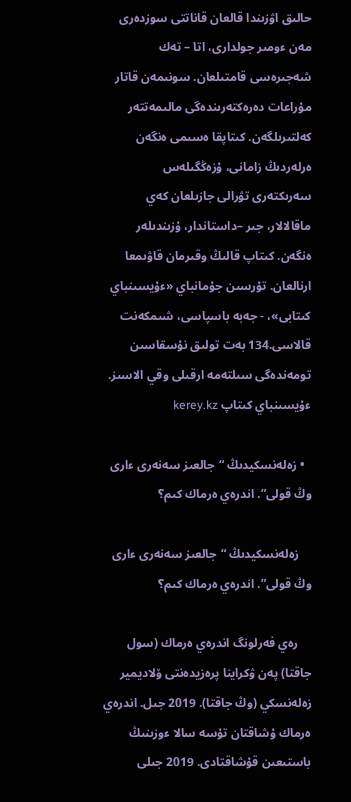حالىق اۋزىندا قالعان قاناتتى سوزدەرى مەن ءومىر جولدارى، اتا – تەك شەجىرەسى قامتىلعان. سونىمەن قاتار مۇراعات دەرەكتەرىندەگى مالىمەتتەر كەلتىرىلگەن. كىتاپقا ەسىمى ەنگەن ەرلەردىڭ زامانى، ۇزەڭگىلەس سەرىكتەرى تۋرالى جازىلعان كەي ماقالالار، جىر –داستاندار، ۇزىندىلەر ەنگەن. كىتاپ قالىڭ وقىرمان قاۋىمعا ارنالعان. تۇرسىن جۇمانباي «ءۇيسىنباي كىتابى»، - جەبە باسپاسى، شىمكەنت قالاسى.134 بەت تولىق نۇسقاسىن تومەندەگى سىلتەمە ارقىلى وقي الاسىز. ءۇيسىنباي كىتاپ kerey.kz

  • زەلەنسكيدىڭ “جالعىز سەنەرى ءارى وڭ قولى”. اندرەي ەرماك كىم؟

    زەلەنسكيدىڭ “جالعىز سەنەرى ءارى وڭ قولى”. اندرەي ەرماك كىم؟

    رەي فەرلونگ اندرەي ەرماك (سول جاقتا) پەن ۋكراينا پرەزيدەنتى ۆلاديمير زەلەنسكي (وڭ جاقتا). 2019 جىل. اندرەي ەرماك ۇشاقتان تۇسە سالا ءوزىنىڭ باستىعىن قۇشاقتادى. 2019 جىلى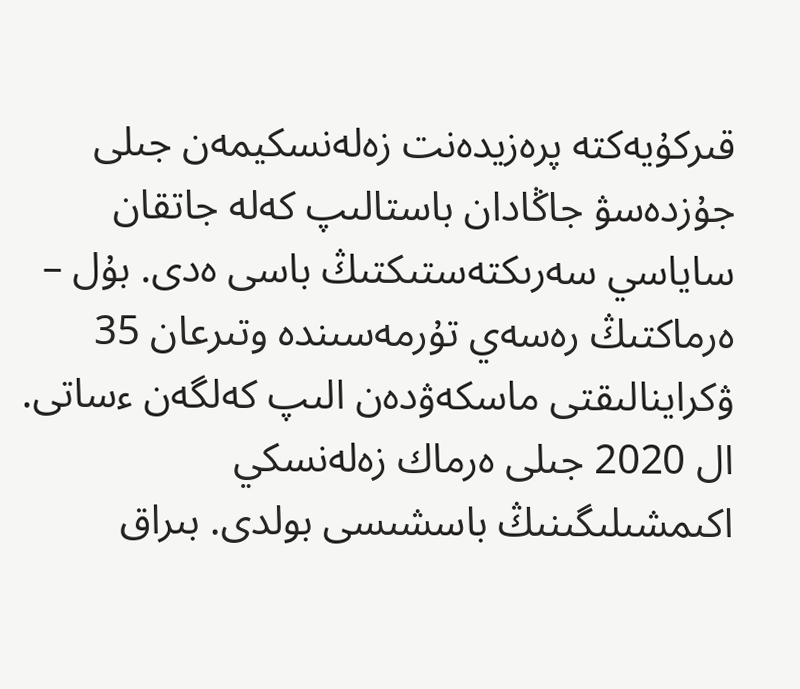قىركۇيەكتە پرەزيدەنت زەلەنسكيمەن جىلى جۇزدەسۋ جاڭادان باستالىپ كەلە جاتقان ساياسي سەرىكتەستىكتىڭ باسى ەدى. بۇل – ەرماكتىڭ رەسەي تۇرمەسىندە وتىرعان 35 ۋكراينالىقتى ماسكەۋدەن الىپ كەلگەن ءساتى. ال 2020 جىلى ەرماك زەلەنسكي اكىمشىلىگىنىڭ باسشىسى بولدى. بىراق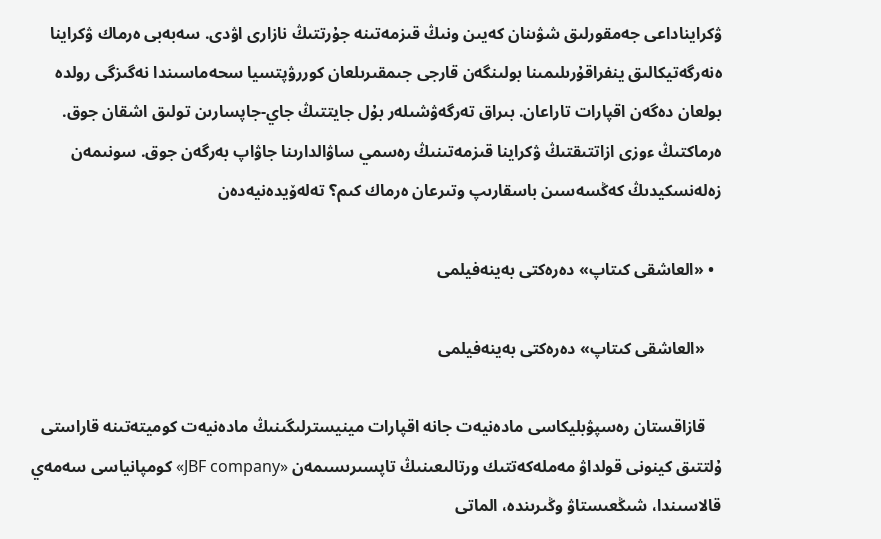ۋكرايناداعى جەمقورلىق شۋىنان كەيىن ونىڭ قىزمەتىنە جۇرتتىڭ نازارى اۋدى. سەبەبى ەرماك ۋكراينا ەنەرگەتيكالىق ينفراقۇرىلىمىنا بولىنگەن قارجى جىمقىرىلعان كوررۋپتسيا سحەماسىندا نەگىزگى رولدە بولعان دەگەن اقپارات تاراعان. بىراق تەرگەۋشىلەر بۇل جايتتىڭ جاي-جاپسارىن تولىق اشقان جوق. ەرماكتىڭ ءوزى ازاتتىقتىڭ ۋكراينا قىزمەتىنىڭ رەسمي ساۋالدارىنا جاۋاپ بەرگەن جوق. سونىمەن زەلەنسكيدىڭ كەڭسەسىن باسقارىپ وتىرعان ەرماك كىم؟ تەلەۆيدەنيەدەن

  • «العاشقى كىتاپ» دەرەكتى بەينەفيلمى

    «العاشقى كىتاپ» دەرەكتى بەينەفيلمى

    قازاقستان رەسپۋبليكاسى مادەنيەت جانە اقپارات مينيسترلىگىنىڭ مادەنيەت كوميتەتىنە قاراستى ۇلتتىق كينونى قولداۋ مەملەكەتتىك ورتالىعىنىڭ تاپسىرىسىمەن «JBF company» كومپانياسى سەمەي قالاسىندا، شىڭعىستاۋ وڭىرىندە، الماتى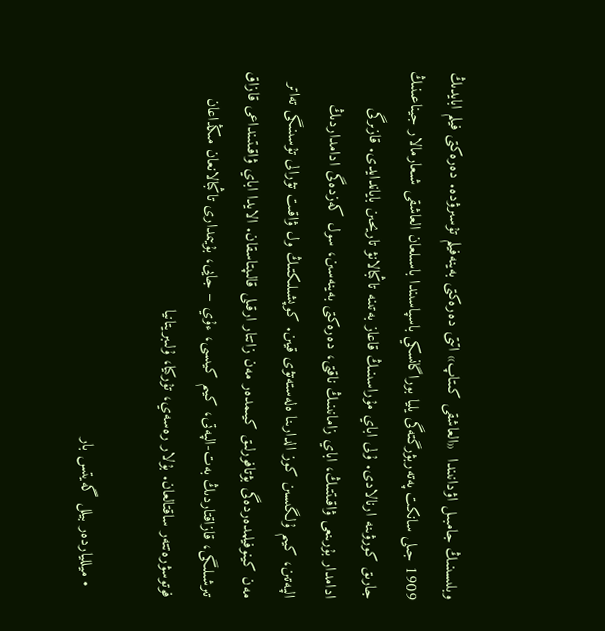وبلىسىنىڭ جامبىل اۋدانىندا  «العاشقى كىتاپ» اتتى دەرەكتى بەينەفيلم تۇسىرۋدە. دەرەكتى فيلم ابايدىڭ 1909 جىلى سانكت پەتەربۋرگتەگى يليا بوراگانسكي باسپاسىندا باسىلعان العاشقى شىعارمالار جيناعىنىڭ جارىق كورۋىنە ارنالادى. ۇلى اباي مۇراسىنىڭ قاعاز بەتىنە تاڭبالانۋ تاريحىن باياندايدى. قازىرگى ادامدار بۇرىنعى ۋاقىتتىڭ، اباي زامانىنىڭ ناقتى، دەرەكتى بەينەسىن، سول كەزدەگى ادامداردىڭ الپەتىن، كيىم ۇلگىسىن كوز الدارىنا ەلەستەتۋى قيىن. كوپشىلىكتىڭ ول ۋاقىت تۋرالى تۇسىنىگى تەاتر مەن كينوفيلمدەردەگى بۋتافورلىق كيىمدەر مەن زاتتار ارقىلى قالىپتاسقان. الايدا اباي ۋاقىتىنداعى قازاق تىرشىلىگى، قازاقتاردىڭ بەت-الپەتى، كيىم كيىسى، ءۇي – جايى، بۇيىمدارى تاڭبالانعان مىڭداعان فوتوسۋرەتتەر ساقتالعان. بۇلار رەسەي، تۇركيا، ۇلىبريتانيا

  • ميللياردەر بيلل گەيتس بار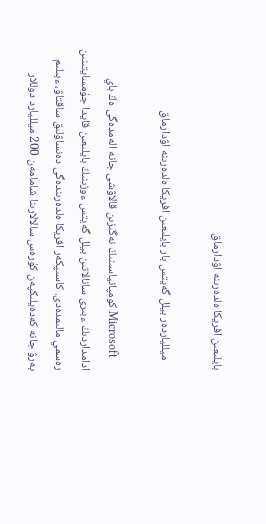بايلىعىن افريكا ەلدەرىنە اۋدارماق

    ميللياردەر بيلل گەيتس بار بايلىعىن افريكا ەلدەرىنە اۋدارماق

    Microsoft كومپانياسىنىڭ نەگىزىن قالاۋشى جانە الەمدەگى ەڭ باي ادامداردىڭ ءبىرى سانالاتىن بيلل گەيتس ءوزىنىڭ بايلىعىن قايدا جۇمسايتىنىن رەسمي مالىمدەدى. كاسىپكەر افريكا ەلدەرىندەگى دەنساۋلىق ساقتاۋ، ءبىلىم بەرۋ جانە كەدەيلىكپەن كۇرەس سالالارىنا شامامەن 200 ميلليارد دوللار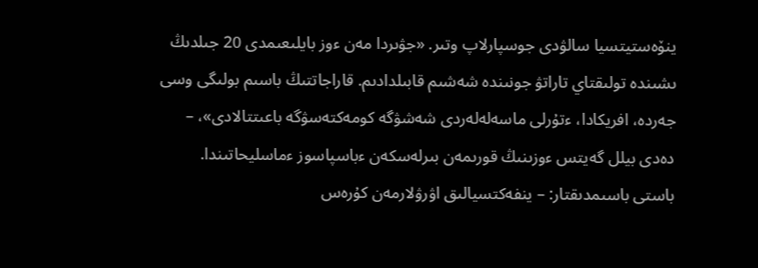ينۆەستيتسيا سالۋدى جوسپارلاپ وتىر. «جۋىردا مەن ءوز بايلىعىمدى 20 جىلدىڭ ىشىندە تولىقتاي تاراتۋ جونىندە شەشىم قابىلدادىم. قاراجاتتىڭ باسىم بولىگى وسى جەردە، افريكادا، ءتۇرلى ماسەلەلەردى شەشۋگە كومەكتەسۋگە باعىتتالادى»، – دەدى بيلل گەيتس ءوزىنىڭ قورىمەن بىرلەسكەن ءباسپاسوز ءماسليحاتىندا. باستى باسىمدىقتار: – ينفەكتسيالىق اۋرۋلارمەن كۇرەس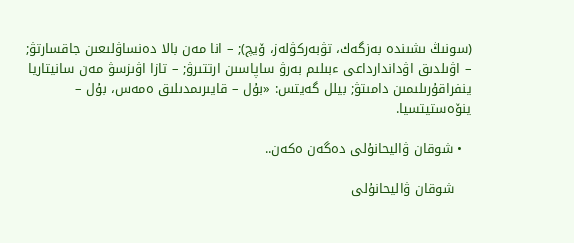(سونىڭ ىشىندە بەزگەك، تۋبەركۋلەز، ۆيچ); – انا مەن بالا دەنساۋلىعىن جاقسارتۋ; – اۋىلدىق اۋداندارداعى ءبىلىم بەرۋ ساپاسىن ارتتىرۋ; – تازا اۋىزسۋ مەن سانيتاريا ينفراقۇرىلىمىن دامىتۋ; بيلل گەيتس: «بۇل – قايىرىمدىلىق ەمەس، بۇل – ينۆەستيتسيا.

  • شوقان ۋاليحانۇلى دەگەن ەكەن..

    شوقان ۋاليحانۇلى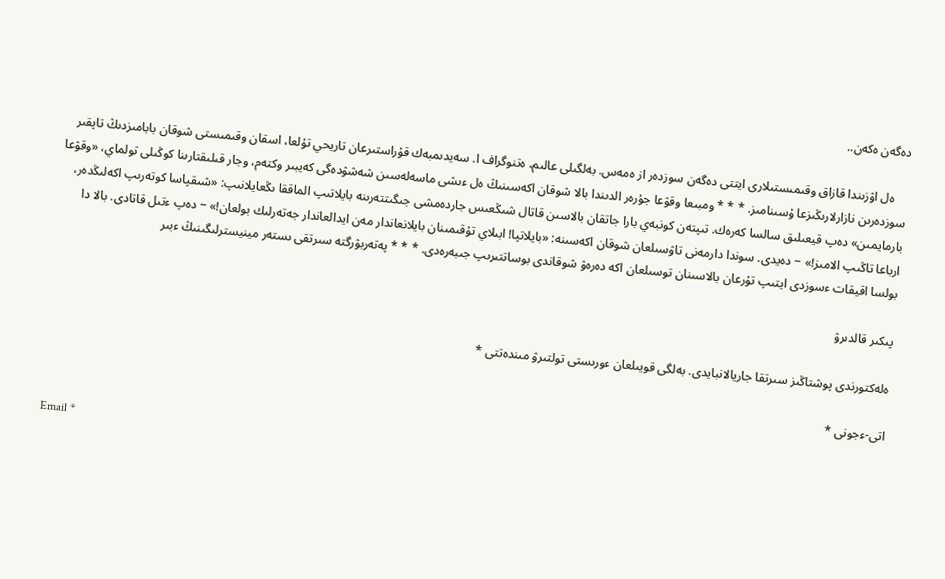دەگەن ەكەن..

    ەل اۋزىندا قازاق وقىمىستىلارى ايتتى دەگەن سوزدەر از ەمەس. بەلگىلى عالىم، ەتنوگراف ا. سەيدىمبەك قۇراستىرعان تاريحي تۇلعا، اسقان وقىمىستى شوقان بابامىزدىڭ تاپقىر سوزدەرىن نازارلارىڭىزعا ۇسىنامىز. * * * ومبىعا وقۋعا جۇرەر الدىندا بالا شوقان اكەسىنىڭ ەل ءىشى ماسەلەسىن شەشۋدەگى كەيبىر وكتەم، وجار قىلىقتارىنا كوڭىلى تولماي، «وقۋعا بارمايمىن» دەپ قيعىلىق سالسا كەرەك. تىپتەن كونبەي بارا جاتقان بالاسىن قاتال شىڭعىس جاردەمشى جىگىتتەرىنە بايلاتىپ الماققا ىڭعايلانىپ: «شىقپاسا كوتەرىپ اكەلىڭدەر، ارباعا تاڭىپ الامىز!» − دەيدى. سوندا دارمەنى تاۋسىلعان شوقان اكەسىنە: «بايلاتپا! ابىلاي تۇقىمىنان بايلانعاندار مەن ايدالعاندار جەتەرلىك بولعان!» − دەپ ءتىل قاتادى. بالا دا بولسا اقيقات ءسوزدى ايتىپ تۇرعان بالاسىنان توسىلعان اكە دەرەۋ شوقاندى بوساتتىرىپ جىبەرەدى. * * * پەتەربۋرگتە سىرتقى ىستەر مينيسترلىگىنىڭ ءبىر

پىكىر قالدىرۋ

ەلەكتورندى پوشتاڭىز سىرتقا جاريالانبايدى. بەلگى قويىلعان ءورىستى تولتىرۋ مىندەتتى *

اتى-ءجونى *

Email *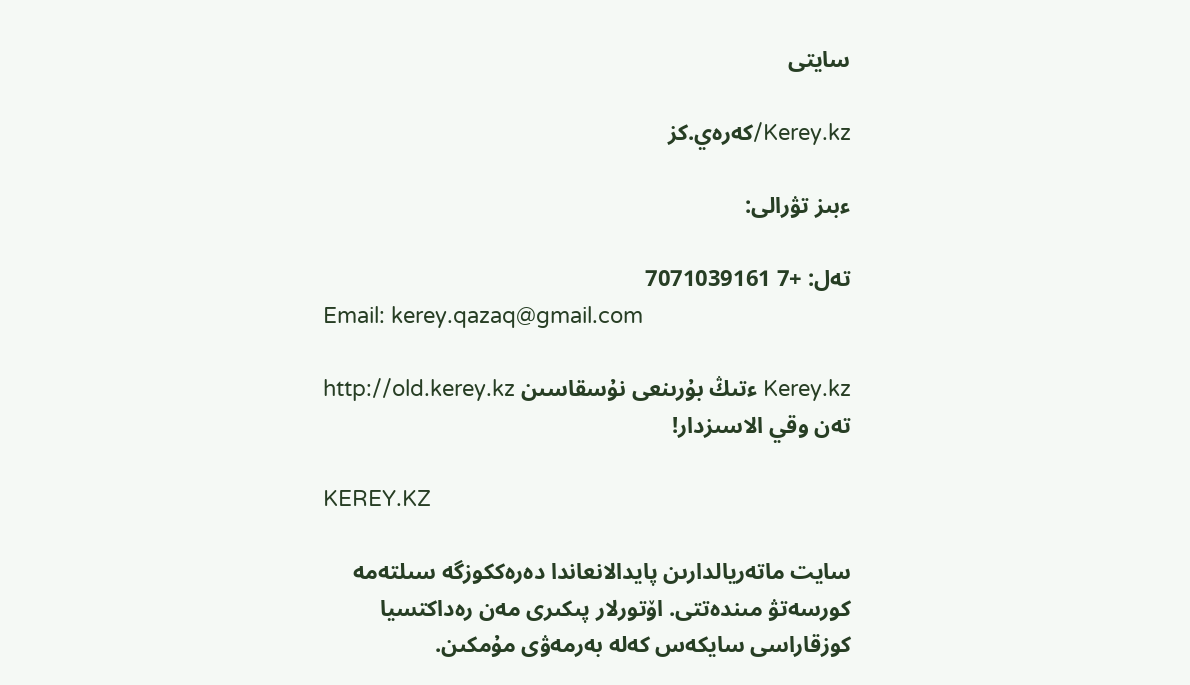سايتى

Kerey.kz/كەرەي.كز

ءبىز تۋرالى:

تەل: +7 7071039161
Email: kerey.qazaq@gmail.com

Kerey.kz ءتىڭ بۇرىنعى نۇسقاسىن http://old.kerey.kz تەن وقي الاسىزدار!

KEREY.KZ

سايت ماتەريالدارىن پايدالانعاندا دەرەككوزگە سىلتەمە كورسەتۋ مىندەتتى. اۆتورلار پىكىرى مەن رەداكتسيا كوزقاراسى سايكەس كەلە بەرمەۋى مۇمكىن.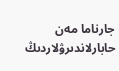جارناما مەن حابارلاندىرۋلاردىڭ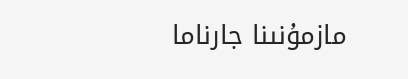مازمۇنىنا جارناما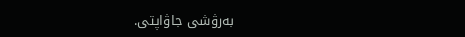بەرۋشى جاۋاپتى.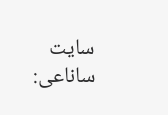سايت ساناعى: